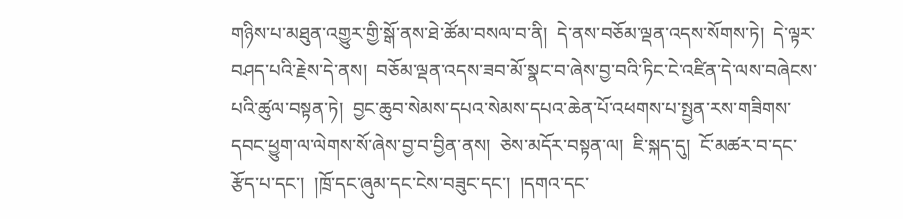གཉིས་པ་མཐུན་འགྱུར་གྱི་སྒོ་ནས་ཐེ་ཚོམ་བསལ་བ་ནི།  དེ་ནས་བཅོམ་ལྡན་འདས་སོགས་ཏེ།  དེ་ལྟར་བཤད་པའི་རྗེས་དེ་ནས།  བཅོམ་ལྡན་འདས་ཟབ་མོ་སྣང་བ་ཞེས་བྱ་བའི་ཏིང་ངེ་འཛིན་དེ་ལས་བཞེངས་པའི་ཚུལ་བསྟན་ཏེ།  བྱང་ཆུབ་སེམས་དཔའ་སེམས་དཔའ་ཆེན་པོ་འཕགས་པ་སྤྱན་རས་གཟིགས་དབང་ཕྱུག་ལ་ལེགས་སོ་ཞེས་བྱ་བ་བྱིན་ནས།  ཅེས་མདོར་བསྟན་ལ།  ཇི་སྐད་དུ།  ངོ་མཚར་བ་དང་རྩོད་པ་དང་།  །ཁྲོ་དང་ཞུམ་དང་ངེས་བཟུང་དང་།  །དགའ་དང་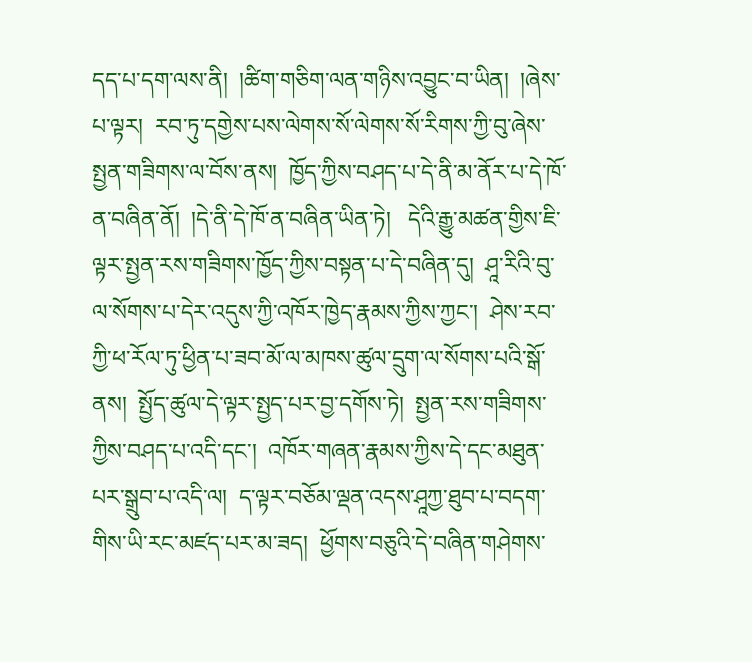དད་པ་དག་ལས་ནི།  །ཚིག་གཅིག་ལན་གཉིས་འབྱུང་བ་ཡིན།  །ཞེས་པ་ལྟར།  རབ་ཏུ་དགྱེས་པས་ལེགས་སོ་ལེགས་སོ་རིགས་ཀྱི་བུ་ཞེས་སྤྱན་གཟིགས་ལ་བོས་ནས།  ཁྱོད་ཀྱིས་བཤད་པ་དེ་ནི་མ་ནོར་པ་དེ་ཁོ་ན་བཞིན་ནོ།  །དེ་ནི་དེ་ཁོ་ན་བཞིན་ཡིན་ཏེ།   དེའི་རྒྱུ་མཚན་གྱིས་ཇི་ལྟར་སྤྱན་རས་གཟིགས་ཁྱོད་ཀྱིས་བསྟན་པ་དེ་བཞིན་དུ།  ཤཱ་རིའི་བུ་ལ་སོགས་པ་དེར་འདུས་ཀྱི་འཁོར་ཁྱེད་རྣམས་ཀྱིས་ཀྱང་།  ཤེས་རབ་ཀྱི་ཕ་རོལ་ཏུ་ཕྱིན་པ་ཟབ་མོ་ལ་མཁས་ཚུལ་དྲུག་ལ་སོགས་པའི་སྒོ་ནས།  སྤྱོད་ཚུལ་དེ་ལྟར་སྤྱད་པར་བྱ་དགོས་ཏེ།  སྤྱན་རས་གཟིགས་ཀྱིས་བཤད་པ་འདི་དང་།  འཁོར་གཞན་རྣམས་ཀྱིས་དེ་དང་མཐུན་པར་སྒྲུབ་པ་འདི་ལ།  ད་ལྟར་བཅོམ་ལྡན་འདས་ཤཱཀྱ་ཐུབ་པ་བདག་གིས་ཡི་རང་མཛད་པར་མ་ཟད།  ཕྱོགས་བཅུའི་དེ་བཞིན་གཤེགས་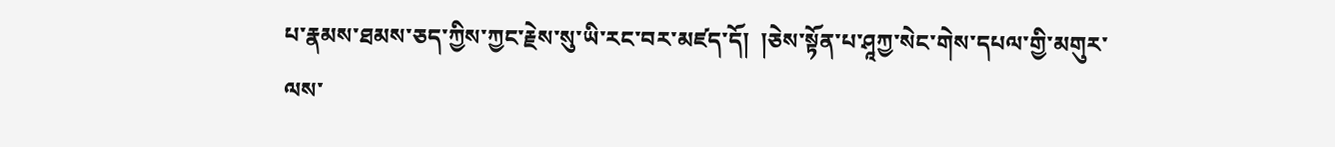པ་རྣམས་ཐམས་ཅད་ཀྱིས་ཀྱང་རྗེས་སུ་ཡི་རང་བར་མཛད་དོ།  །ཅེས་སྟོན་པ་ཤཱཀྱ་སེང་གེས་དཔལ་གྱི་མགུར་ལས་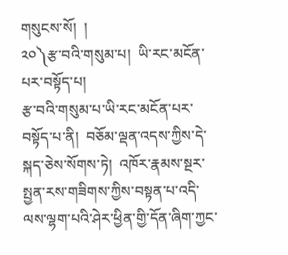གསུངས་སོ།  །
༢༠༽རྩ་བའི་གསུམ་པ།  ཡི་རང་མངོན་པར་བསྟོད་པ།
རྩ་བའི་གསུམ་པ་ཡི་རང་མངོན་པར་བསྟོད་པ་ནི།  བཅོམ་ལྡན་འདས་ཀྱིས་དེ་སྐད་ཅེས་སོགས་ཏེ།  འཁོར་རྣམས་སྔར་སྤྱན་རས་གཟིགས་ཀྱིས་བསྟན་པ་འདི་ལས་ལྷག་པའི་ཤེར་ཕྱིན་གྱི་དོན་ཞིག་ཀྱང་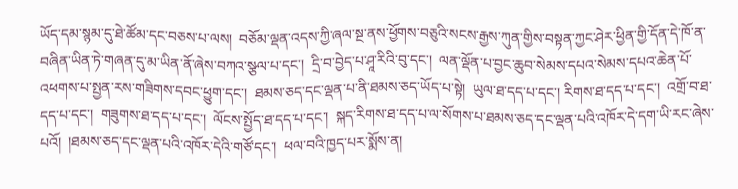ཡོད་དམ་སྙམ་དུ་ཐེ་ཚོམ་དང་བཅས་པ་ལས།  བཅོམ་ལྡན་འདས་ཀྱི་ཞལ་སྔ་ནས་ཕྱོགས་བཅུའི་སངས་རྒྱས་ཀུན་གྱིས་བསྟན་ཀྱང་ཤེར་ཕྱིན་གྱི་དོན་དེ་ཁོ་ན་བཞིན་ཡིན་ཏེ་གཞན་དུ་མ་ཡིན་ནོ་ཞེས་བཀའ་སྩལ་པ་དང་།  དྲི་བ་བྱེད་པ་ཤཱ་རིའི་བུ་དང་།  ལན་ལྡོན་པ་བྱང་ཆུབ་སེམས་དཔའ་སེམས་དཔའ་ཆེན་པོ་འཕགས་པ་སྤྱན་རས་གཟིགས་དབང་ཕྱུག་དང་།  ཐམས་ཅད་དང་ལྡན་པ་ནི་ཐམས་ཅད་ཡོད་པ་སྟེ།  ཡུལ་ཐ་དད་པ་དང་། རིགས་ཐ་དད་པ་དང་།  འགྲོ་བ་ཐ་དད་པ་དང་།  གཟུགས་ཐ་དད་པ་དང་།  ལོངས་སྤྱོད་ཐ་དད་པ་དང་།  སྐད་རིགས་ཐ་དད་པ་ལ་སོགས་པ་ཐམས་ཅད་དང་ལྡན་པའི་འཁོར་དེ་དག་ཡི་རང་ཞེས་པའོ།  །ཐམས་ཅད་དང་ལྡན་པའི་འཁོར་དེའི་གཙོ་དང་།  ཕལ་བའི་ཁྱད་པར་སྨོས་ན།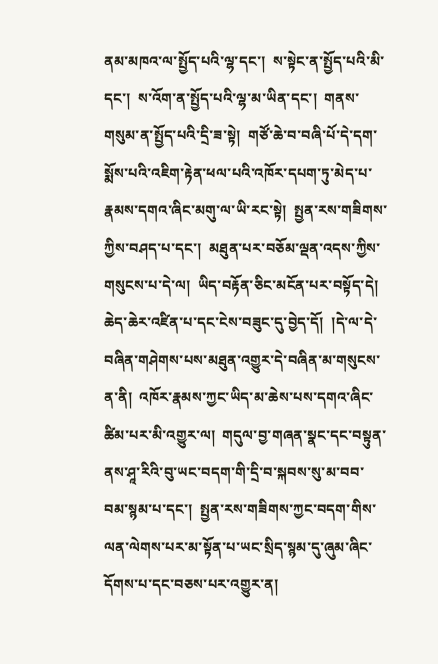ནམ་མཁའ་ལ་སྤྱོད་པའི་ལྷ་དང་།  ས་སྟེང་ན་སྤྱོད་པའི་མི་དང་།  ས་འོག་ན་སྤྱོད་པའི་ལྷ་མ་ཡིན་དང་།  གནས་གསུམ་ན་སྤྱོད་པའི་དྲི་ཟ་སྟེ།  གཙོ་ཆེ་བ་བཞི་པོ་དེ་དག་སྨོས་པའི་འཇིག་རྟེན་ཕལ་པའི་འཁོར་དཔག་ཏུ་མེད་པ་རྣམས་དགའ་ཞིང་མགུ་ལ་ཡི་རང་སྟེ།  སྤྱན་རས་གཟིགས་ཀྱིས་བཤད་པ་དང་།  མཐུན་པར་བཅོམ་ལྡན་འདས་ཀྱིས་གསུངས་པ་དེ་ལ།  ཡིད་བརྟོན་ཅིང་མངོན་པར་བསྟོད་དེ།  ཆེད་ཆེར་འཛིན་པ་དང་ངེས་བཟུང་དུ་བྱེད་དོ།  །དེ་ལ་དེ་བཞིན་གཤེགས་པས་མཐུན་འགྱུར་དེ་བཞིན་མ་གསུངས་ན་ནི།  འཁོར་རྣམས་ཀྱང་ཡིད་མ་ཆེས་པས་དགའ་ཞིང་ཚིམ་པར་མི་འགྱུར་ལ།  གདུལ་བྱ་གཞན་སྣང་དང་བསྟུན་ནས་ཤཱ་རིའི་བུ་ཡང་བདག་གི་དྲི་བ་སྐབས་སུ་མ་བབ་བམ་སྙམ་པ་དང་།  སྤྱན་རས་གཟིགས་ཀྱང་བདག་གིས་ལན་ལེགས་པར་མ་སྟོན་པ་ཡང་སྲིད་སྙམ་དུ་ཞུམ་ཞིང་དོགས་པ་དང་བཅས་པར་འགྱུར་ན།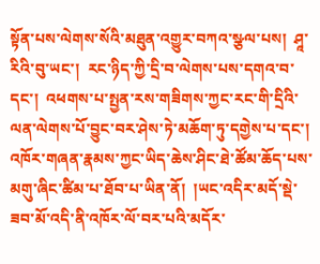སྟོན་པས་ལེགས་སོའི་མཐུན་འགྱུར་བཀའ་སྩལ་པས།  ཤཱ་རིའི་བུ་ཡང་།  རང་ཉིད་ཀྱི་དྲི་བ་ལེགས་པས་དགའ་བ་དང་།  འཕགས་པ་སྤྱན་རས་གཟིགས་ཀྱང་རང་གི་དྲིའི་ལན་ལེགས་པོ་བྱུང་བར་ཤེས་ཏེ་མཆོག་ཏུ་དགྱེས་པ་དང་།  འཁོར་གཞན་རྣམས་ཀྱང་ཡིད་ཆེས་ཤིང་ཐེ་ཚོམ་ཆོད་པས་མགུ་ཞིང་ཚིམ་པ་ཐོབ་པ་ཡིན་ནོ།  །ཡང་འདིར་མདོ་སྡེ་ཟབ་མོ་འདི་ནི་འཁོར་ལོ་བར་པའི་མདོར་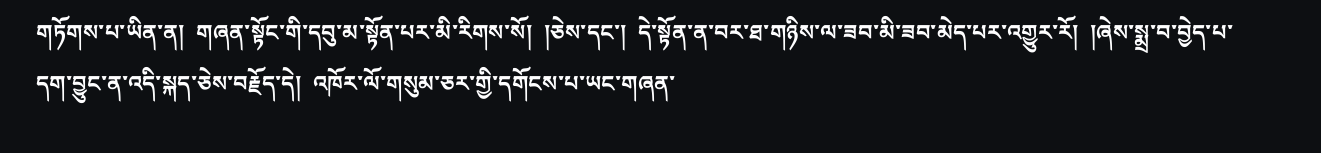གཏོགས་པ་ཡིན་ན།  གཞན་སྟོང་གི་དབུ་མ་སྟོན་པར་མི་རིགས་སོ།  །ཅེས་དང་།  དེ་སྟོན་ན་བར་ཐ་གཉིས་ལ་ཟབ་མི་ཟབ་མེད་པར་འགྱུར་རོ།  །ཞེས་སྨྲ་བ་བྱེད་པ་དག་བྱུང་ན་འདི་སྐད་ཅེས་བརྗོད་དེ།  འཁོར་ལོ་གསུམ་ཅར་གྱི་དགོངས་པ་ཡང་གཞན་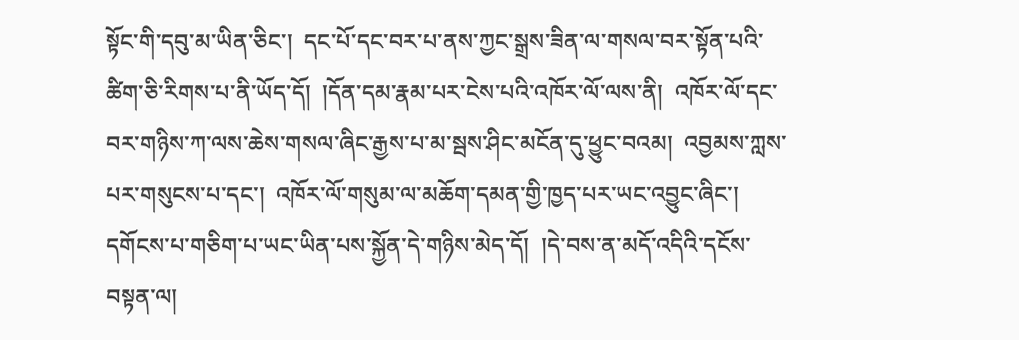སྟོང་གི་དབུ་མ་ཡིན་ཅིང་།  དང་པོ་དང་བར་པ་ནས་ཀྱང་སྒྲས་ཟིན་ལ་གསལ་བར་སྟོན་པའི་ཚིག་ཅི་རིགས་པ་ནི་ཡོད་དོ།  །དོན་དམ་རྣམ་པར་ངེས་པའི་འཁོར་ལོ་ལས་ནི།  འཁོར་ལོ་དང་བར་གཉིས་ཀ་ལས་ཆེས་གསལ་ཞིང་རྒྱས་པ་མ་སྦས་ཤིང་མངོན་དུ་ཕྱུང་བའམ།  འབྱམས་ཀླས་པར་གསུངས་པ་དང་།  འཁོར་ལོ་གསུམ་ལ་མཆོག་དམན་གྱི་ཁྱད་པར་ཡང་འབྱུང་ཞིང་།  དགོངས་པ་གཅིག་པ་ཡང་ཡིན་པས་སྐྱོན་དེ་གཉིས་མེད་དོ།  །དེ་བས་ན་མདོ་འདིའི་དངོས་བསྟན་ལ།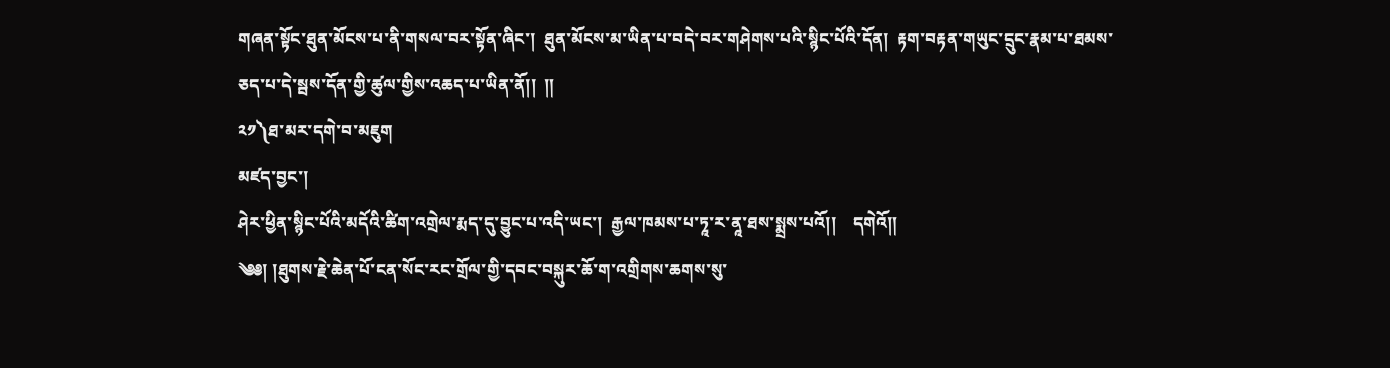གཞན་སྟོང་ཐུན་མོངས་པ་ནི་གསལ་བར་སྟོན་ཞིང་།  ཐུན་མོངས་མ་ཡིན་པ་བདེ་བར་གཤེགས་པའི་སྙིང་པོའི་དོན།  རྟག་བརྟན་གཡུང་དྲུང་རྣམ་པ་ཐམས་ཅད་པ་དེ་སྦས་དོན་གྱི་ཚུལ་གྱིས་འཆད་པ་ཡིན་ནོ།།  ༎
༢༡༽ཐ་མར་དགེ་བ་མཇུག
མཛད་བྱང་།
ཤེར་ཕྱིན་སྙིང་པོའི་མདོའི་ཚིག་འགྲེལ་རྨད་དུ་བྱུང་པ་འདི་ཡང་།  རྒྱལ་ཁམས་པ་ཏཱ་ར་ནཱ་ཐས་སྨྲས་པའོ།།    དགེའོ༎
༄༅། །ཐུགས་རྗེ་ཆེན་པོ་ངན་སོང་རང་གྲོལ་གྱི་དབང་བསྐུར་ཆོ་ག་འགྲིགས་ཆགས་སུ་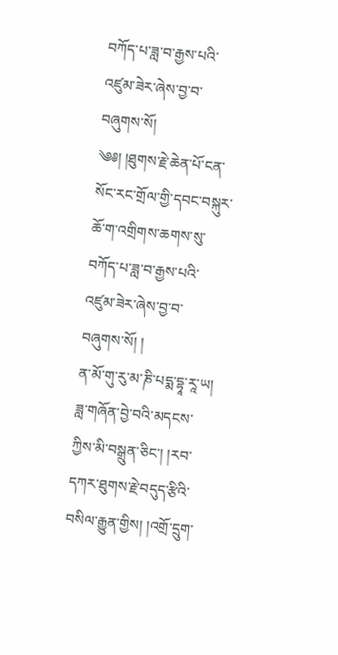བཀོད་པ་ཟླ་བ་རྒྱས་པའི་འཛུམ་ཟེར་ཞེས་བྱ་བ་བཞུགས་སོ།
༄༅། །ཐུགས་རྗེ་ཆེན་པོ་ངན་སོང་རང་གྲོལ་གྱི་དབང་བསྐུར་ཆོ་ག་འགྲིགས་ཆགས་སུ་བཀོད་པ་ཟླ་བ་རྒྱས་པའི་འཛུམ་ཟེར་ཞེས་བྱ་བ་བཞུགས་སོ། །
ན་མོ་གུ་རུ་མ་ཎི་པདྨ་དྷཱ་རཱ་ཡ།
ཟླ་གཞོན་བྱེ་བའི་མདངས་ཀྱིས་མི་བསྒྲུན་ཅིང་། །རབ་དཀར་ཐུགས་རྗེ་བདུད་རྩིའི་བསིལ་རྒྱུན་གྱིས། །འགྲོ་དྲུག་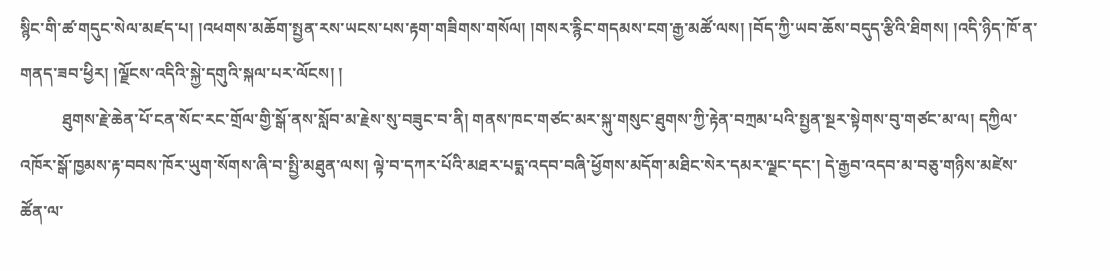སྙིང་གི་ཚ་གདུང་སེལ་མཛད་པ། །འཕགས་མཆོག་སྤྱན་རས་ཡངས་པས་རྟག་གཟིགས་གསོལ། །གསར་རྙིང་གདམས་ངག་རྒྱ་མཚོ་ལས། །བོད་ཀྱི་ཡབ་ཆོས་བདུད་རྩིའི་ཐིགས། །འདི་ཉིད་ཁོ་ན་གནད་ཟབ་ཕྱིར། །ལྗོངས་འདིའི་སྐྱེ་དགུའི་སྐལ་པར་ལོངས། །
          ཐུགས་རྗེ་ཆེན་པོ་ངན་སོང་རང་གྲོལ་གྱི་སྒོ་ནས་སློབ་མ་རྗེས་སུ་བཟུང་བ་ནི། གནས་ཁང་གཙང་མར་སྐུ་གསུང་ཐུགས་ཀྱི་རྟེན་བཀྲམ་པའི་སྤྱན་སྔར་སྟེགས་བུ་གཙང་མ་ལ། དཀྱིལ་འཁོར་སྒོ་ཁྱམས་རྟ་བབས་ཁོར་ཡུག་སོགས་ཞི་བ་སྤྱི་མཐུན་ལས། ལྟེ་བ་དཀར་པོའི་མཐར་པདྨ་འདབ་བཞི་ཕྱོགས་མདོག་མཐིང་སེར་དམར་ལྗང་དང་། དེ་རྒྱབ་འདབ་མ་བཅུ་གཉིས་མཛེས་ཚོན་ལ་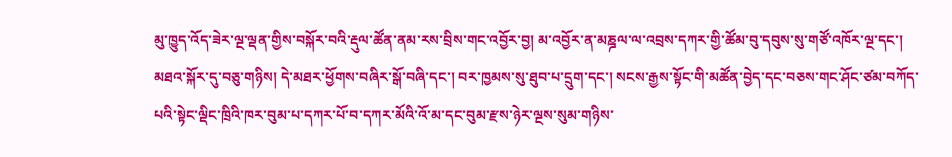མུ་ཁྱུད་འོད་ཟེར་ལྔ་ལྡན་གྱིས་བསྐོར་བའི་རྡུལ་ཚོན་ནམ་རས་བྲིས་གང་འབྱོར་བྱ། མ་འབྱོར་ན་མཎྜལ་ལ་འབྲས་དཀར་གྱི་ཚོམ་བུ་དབུས་སུ་གཙོ་འཁོར་ལྔ་དང་། མཐའ་སྐོར་དུ་བཅུ་གཉིས། དེ་མཐར་ཕྱོགས་བཞིར་སྒོ་བཞི་དང་། བར་ཁྱམས་སུ་ཐུབ་པ་དྲུག་དང་། སངས་རྒྱས་སྟོང་གི་མཚོན་བྱེད་དང་བཅས་གང་ཤོང་ཙམ་བཀོད་པའི་སྟེང་ལྡིང་ཁྲིའི་ཁར་བུམ་པ་དཀར་པོ་བ་དཀར་མོའི་འོ་མ་དང་བུམ་རྫས་ཉེར་ལྔས་སུམ་གཉིས་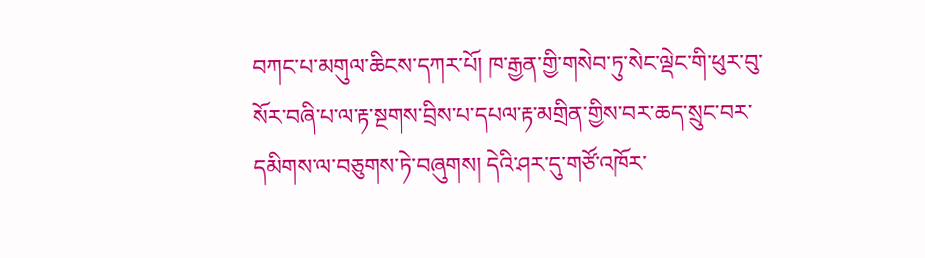བཀང་པ་མགུལ་ཆིངས་དཀར་པོ། ཁ་རྒྱན་གྱི་གསེབ་ཏུ་སེང་ལྡེང་གི་ཕུར་བུ་སོར་བཞི་པ་ལ་རྟ་སྔགས་བྲིས་པ་དཔལ་རྟ་མགྲིན་གྱིས་བར་ཆད་སྲུང་བར་དམིགས་ལ་བཅུགས་ཏེ་བཞུགས། དེའི་ཤར་དུ་གཙོ་འཁོར་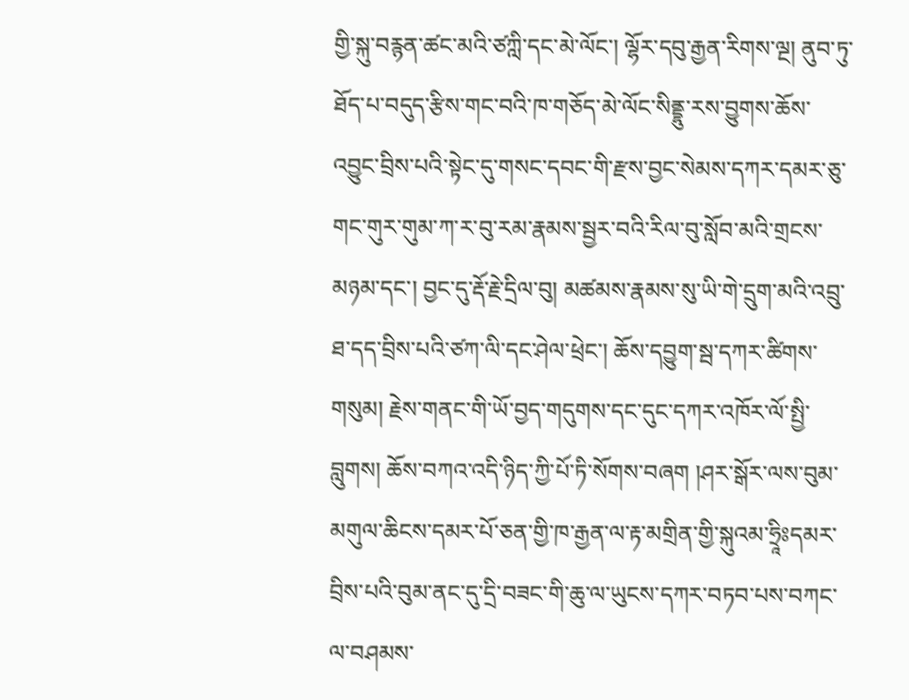གྱི་སྐུ་བརྙན་ཚང་མའི་ཙཀླི་དང་མེ་ལོང་། ལྷོར་དབུ་རྒྱན་རིགས་ལྔ། ནུབ་ཏུ་ཐོད་པ་བདུད་རྩིས་གང་བའི་ཁ་གཅོད་མེ་ལོང་སིནྡྷུ་རས་བྱུགས་ཆོས་འབྱུང་བྲིས་པའི་སྟེང་དུ་གསང་དབང་གི་རྫས་བྱང་སེམས་དཀར་དམར་ཅུ་གང་གུར་གུམ་ཀ་ར་བུ་རམ་རྣམས་སྦྱར་བའི་རིལ་བུ་སློབ་མའི་གྲངས་མཉམ་དང་། བྱང་དུ་རྡོ་རྗེ་དྲིལ་བུ། མཚམས་རྣམས་སུ་ཡི་གེ་དྲུག་མའི་འབྲུ་ཐ་དད་བྲིས་པའི་ཙཀ་ལི་དང་ཤེལ་ཕྲེང་། ཆོས་དབྱུག་སྦ་དཀར་ཚིགས་གསུམ། རྗེས་གནང་གི་ཡོ་བྱད་གདུགས་དང་དུང་དཀར་འཁོར་ལོ་སྤྱི་བླུགས། ཆོས་བཀའ་འདི་ཉིད་ཀྱི་པོ་ཏི་སོགས་བཞག །ཤར་སྒོར་ལས་བུམ་མགུལ་ཆིངས་དམར་པོ་ཅན་གྱི་ཁ་རྒྱན་ལ་རྟ་མགྲིན་གྱི་སྐུའམ་ཧྲཱིཿདམར་བྲིས་པའི་བུམ་ནང་དུ་དྲི་བཟང་གི་ཆུ་ལ་ཡུངས་དཀར་བཏབ་པས་བཀང་ལ་བཤམས་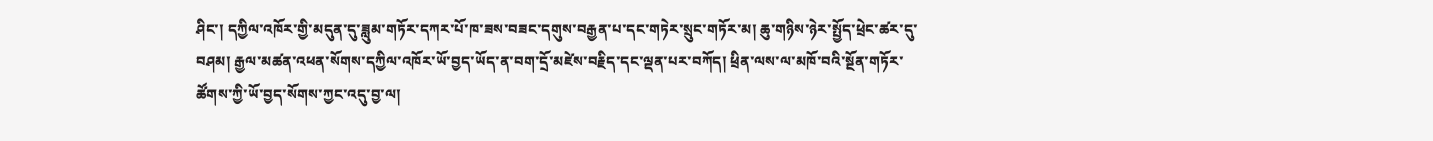ཤིང་། དཀྱིལ་འཁོར་གྱི་མདུན་དུ་ཟླུམ་གཏོར་དཀར་པོ་ཁ་ཟས་བཟང་དགུས་བརྒྱན་པ་དང་གཏེར་སྲུང་གཏོར་མ། ཆུ་གཉིས་ཉེར་སྤྱོད་ཕྲེང་ཚར་དུ་བཤམ། རྒྱལ་མཚན་འཕན་སོགས་དཀྱིལ་འཁོར་ཡོ་བྱད་ཡོད་ན་བག་དྲོ་མཛེས་བརྗིད་དང་ལྡན་པར་བཀོད། ཕྲིན་ལས་ལ་མཁོ་བའི་སྔོན་གཏོར་ཚོགས་ཀྱི་ཡོ་བྱད་སོགས་ཀྱང་འདུ་བྱ་ལ།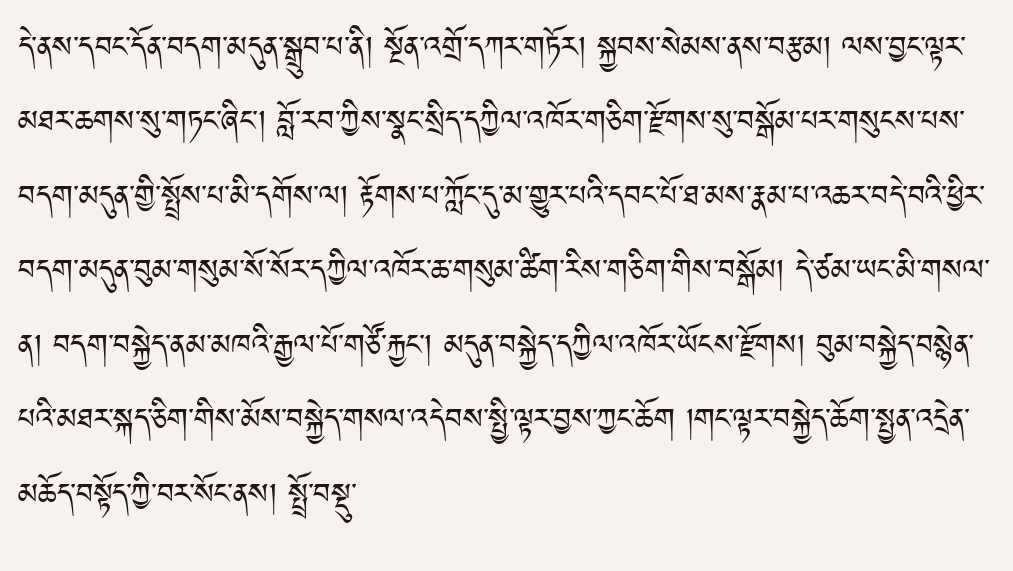དེ་ནས་དབང་དོན་བདག་མདུན་སྒྲུབ་པ་ནི། སྔོན་འགྲོ་དཀར་གཏོར། སྐྱབས་སེམས་ནས་བརྩམ། ལས་བྱང་ལྟར་མཐར་ཆགས་སུ་གཏང་ཞིང་། བློ་རབ་ཀྱིས་སྣང་སྲིད་དཀྱིལ་འཁོར་གཅིག་རྫོགས་སུ་བསྒོམ་པར་གསུངས་པས་བདག་མདུན་གྱི་སྤྲོས་པ་མི་དགོས་ལ། རྟོགས་པ་ཀློང་དུ་མ་གྱུར་པའི་དབང་པོ་ཐ་མས་རྣམ་པ་འཆར་བདེ་བའི་ཕྱིར་བདག་མདུན་བུམ་གསུམ་སོ་སོར་དཀྱིལ་འཁོར་ཆ་གསུམ་ཚིག་རིས་གཅིག་གིས་བསྒོམ། དེ་ཙམ་ཡང་མི་གསལ་ན། བདག་བསྐྱེད་ནམ་མཁའི་རྒྱལ་པོ་གཙོ་རྐྱང་། མདུན་བསྐྱེད་དཀྱིལ་འཁོར་ཡོངས་རྫོགས། བུམ་བསྐྱེད་བསྙེན་པའི་མཐར་སྐད་ཅིག་གིས་མོས་བསྐྱེད་གསལ་འདེབས་སྤྱི་ལྟར་བྱས་ཀྱང་ཆོག །གང་ལྟར་བསྐྱེད་ཆོག་སྤྱན་འདྲེན་མཆོད་བསྟོད་ཀྱི་བར་སོང་ནས། སྤྲོ་བསྡུ་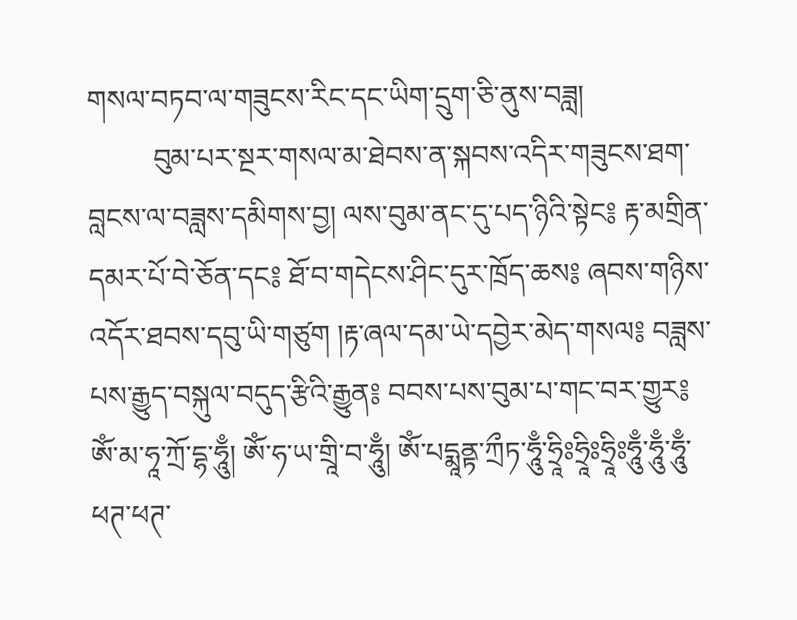གསལ་བཏབ་ལ་གཟུངས་རིང་དང་ཡིག་དྲུག་ཅི་ནུས་བཟླ།
         བུམ་པར་སྔར་གསལ་མ་ཐེབས་ན་སྐབས་འདིར་གཟུངས་ཐག་བླངས་ལ་བཟླས་དམིགས་བྱ། ལས་བུམ་ནང་དུ་པད་ཉིའི་སྟེང༔ རྟ་མགྲིན་དམར་པོ་བེ་ཅོན་དང༔ ཐོ་བ་གདེངས་ཤིང་དུར་ཁྲོད་ཆས༔ ཞབས་གཉིས་འདོར་ཐབས་དབུ་ཡི་གཙུག །རྟ་ཞལ་དམ་ཡེ་དབྱེར་མེད་གསལ༔ བཟླས་པས་རྒྱུད་བསྐུལ་བདུད་རྩིའི་རྒྱུན༔ བབས་པས་བུམ་པ་གང་བར་གྱུར༔ ཨོཾ་མ་ཧཱ་ཀྲོ་དྷ་ཧཱུྃ། ཨོཾ་ཧ་ཡ་གྲཱི་བ་ཧཱུྃ། ཨོཾ་པདྨཱནྟ་ཀྲྀཏ་ཧཱུྃ་ཧྲཱིཿཧྲཱིཿཧྲཱིཿཧཱུྃ་ཧཱུྃ་ཧཱུྃ་ཕཊ་ཕཊ་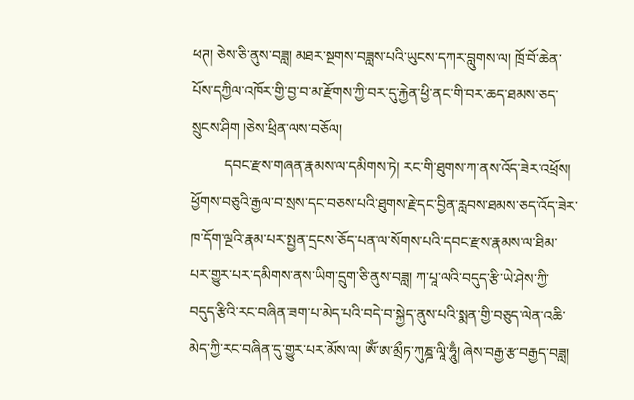ཕཊ། ཅེས་ཅི་ནུས་བཟླ། མཐར་སྔགས་བཟླས་པའི་ཡུངས་དཀར་བླུགས་ལ། ཁྲོ་བོ་ཆེན་པོས་དཀྱིལ་འཁོར་གྱི་བྱ་བ་མ་རྫོགས་ཀྱི་བར་དུ་རྐྱེན་ཕྱི་ནང་གི་བར་ཆད་ཐམས་ཅད་སྲུངས་ཤིག །ཅེས་ཕྲིན་ལས་བཅོལ།
         དབང་རྫས་གཞན་རྣམས་ལ་དམིགས་ཏེ། རང་གི་ཐུགས་ཀ་ནས་འོད་ཟེར་འཕྲོས། ཕྱོགས་བཅུའི་རྒྱལ་བ་སྲས་དང་བཅས་པའི་ཐུགས་རྗེ་དང་བྱིན་རླབས་ཐམས་ཅད་འོད་ཟེར་ཁ་དོག་ལྔའི་རྣམ་པར་སྤྱན་དྲངས་ཅོད་པན་ལ་སོགས་པའི་དབང་རྫས་རྣམས་ལ་ཐིམ་པར་གྱུར་པར་དམིགས་ནས་ཡིག་དྲུག་ཅི་ནུས་བཟླ། ཀ་པཱ་ལའི་བདུད་རྩི་ཡེ་ཤེས་ཀྱི་བདུད་རྩིའི་རང་བཞིན་ཟག་པ་མེད་པའི་བདེ་བ་སྐྱེད་ནུས་པའི་སྨན་གྱི་བཅུད་ལེན་འཆི་མེད་ཀྱི་རང་བཞིན་དུ་གྱུར་པར་མོས་ལ། ཨོཾ་ཨ་མྲྀཏ་ཀུཎྜ་ལཱི་ཧཱུྃ། ཞེས་བརྒྱ་རྩ་བརྒྱད་བཟླ།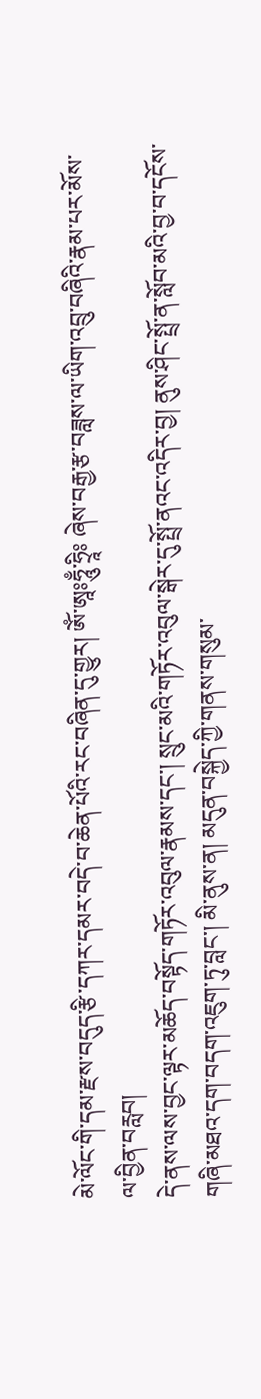མེ་ལོང་གི་དམ་རྫས་བདུད་རྩི་དཀར་དམར་བདེ་བ་ཆེན་པོའི་རང་བཞིན་དུ་གྱུར། ཨོཾ་ཨཱཿཧཱུྃ་ཧྲཱིཿ ཞེས་བརྒྱ་རྩ་བཟླས་ལ་ཡིག་འབྲུ་བཞིའི་རྣམ་པར་མོས་ལ་བྱིན་བརླབ།
དེ་ནས་ལས་བྱང་ལྟར་མཆོད་བསྟོད་གཏོར་འབུལ་རྣམས་དང་། སྲུང་མའི་གཏོར་འབུལ་སྒེར་དུ་སྤྲོ་ནའང་འདིར་བྱ། ནུས་ཤིང་སྤྲོ་ན་སློབ་མའི་བྱ་བ་དངོས་གཞི་མཐའ་དག་བདག་འཇུག་ཏུ་བླང་། མི་ནུས་ན། མདུན་བསྐྱེད་ཀྱི་གནས་གསུམ་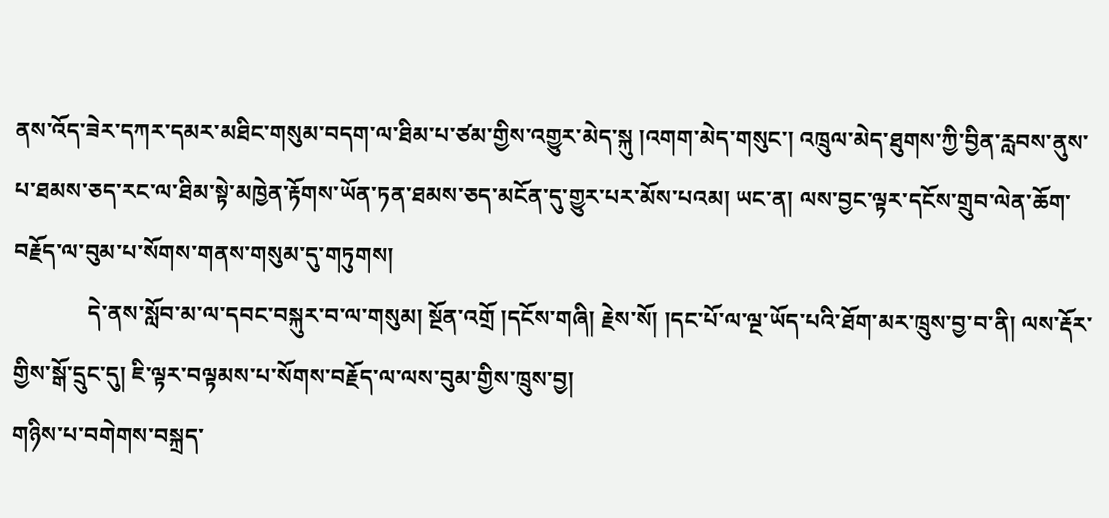ནས་འོད་ཟེར་དཀར་དམར་མཐིང་གསུམ་བདག་ལ་ཐིམ་པ་ཙམ་གྱིས་འགྱུར་མེད་སྐུ །འགག་མེད་གསུང་། འཁྲུལ་མེད་ཐུགས་ཀྱི་བྱིན་རླབས་ནུས་པ་ཐམས་ཅད་རང་ལ་ཐིམ་སྟེ་མཁྱེན་རྟོགས་ཡོན་ཏན་ཐམས་ཅད་མངོན་དུ་གྱུར་པར་མོས་པའམ། ཡང་ན། ལས་བྱང་ལྟར་དངོས་གྲུབ་ལེན་ཆོག་བརྗོད་ལ་བུམ་པ་སོགས་གནས་གསུམ་དུ་གཏུགས།
             དེ་ནས་སློབ་མ་ལ་དབང་བསྐུར་བ་ལ་གསུམ། སྔོན་འགྲོ །དངོས་གཞི། རྗེས་སོ། །དང་པོ་ལ་ལྔ་ཡོད་པའི་ཐོག་མར་ཁྲུས་བྱ་བ་ནི། ལས་རྡོར་གྱིས་སྒོ་དྲུང་དུ། ཇི་ལྟར་བལྟམས་པ་སོགས་བརྗོད་ལ་ལས་བུམ་གྱིས་ཁྲུས་བྱ།
གཉིས་པ་བགེགས་བསྐྲད་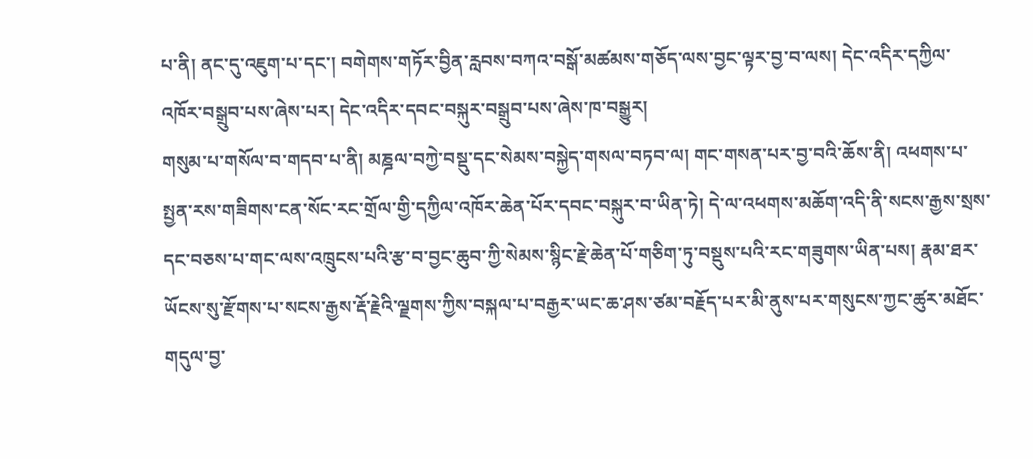པ་ནི། ནང་དུ་འཇུག་པ་དང་། བགེགས་གཏོར་བྱིན་རླབས་བཀའ་བསྒོ་མཚམས་གཅོད་ལས་བྱང་ལྟར་བྱ་བ་ལས། དེང་འདིར་དཀྱིལ་འཁོར་བསྒྲུབ་པས་ཞེས་པར། དེང་འདིར་དབང་བསྐུར་བསྒྲུབ་པས་ཞེས་ཁ་བསྒྱུར།
གསུམ་པ་གསོལ་བ་གདབ་པ་ནི། མཎྜལ་བཀྱེ་བསྡུ་དང་སེམས་བསྐྱེད་གསལ་བཏབ་ལ། གང་གསན་པར་བྱ་བའི་ཆོས་ནི། འཕགས་པ་སྤྱན་རས་གཟིགས་ངན་སོང་རང་གྲོལ་གྱི་དཀྱིལ་འཁོར་ཆེན་པོར་དབང་བསྐུར་བ་ཡིན་ཏེ། དེ་ལ་འཕགས་མཆོག་འདི་ནི་སངས་རྒྱས་སྲས་དང་བཅས་པ་གང་ལས་འཁྲུངས་པའི་རྩ་བ་བྱང་ཆུབ་ཀྱི་སེམས་སྙིང་རྗེ་ཆེན་པོ་གཅིག་ཏུ་བསྡུས་པའི་རང་གཟུགས་ཡིན་པས། རྣམ་ཐར་ཡོངས་སུ་རྫོགས་པ་སངས་རྒྱས་རྡོ་རྗེའི་ལྗགས་ཀྱིས་བསྐལ་པ་བརྒྱར་ཡང་ཆ་ཤས་ཙམ་བརྗོད་པར་མི་ནུས་པར་གསུངས་ཀྱང་ཚུར་མཐོང་གདུལ་བྱ་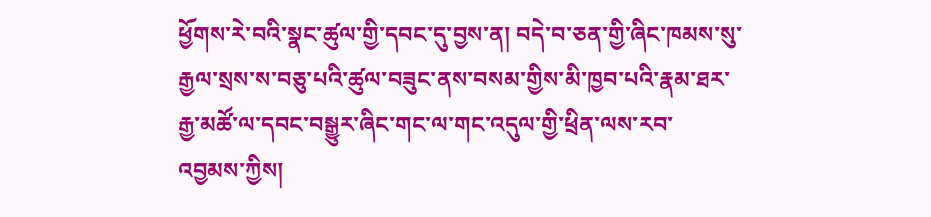ཕྱོགས་རེ་བའི་སྣང་ཚུལ་གྱི་དབང་དུ་བྱས་ན། བདེ་བ་ཅན་གྱི་ཞིང་ཁམས་སུ་རྒྱལ་སྲས་ས་བཅུ་པའི་ཚུལ་བཟུང་ནས་བསམ་གྱིས་མི་ཁྱབ་པའི་རྣམ་ཐར་རྒྱ་མཚོ་ལ་དབང་བསྒྱུར་ཞིང་གང་ལ་གང་འདུལ་གྱི་ཕྲིན་ལས་རབ་འབྱམས་ཀྱིས།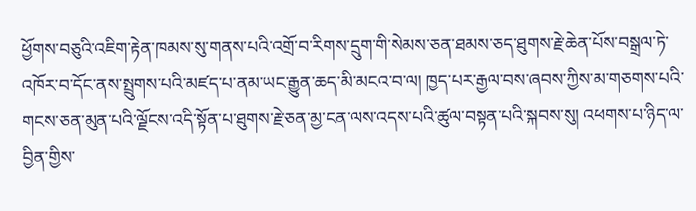ཕྱོགས་བཅུའི་འཇིག་རྟེན་ཁམས་སུ་གནས་པའི་འགྲོ་བ་རིགས་དྲུག་གི་སེམས་ཅན་ཐམས་ཅད་ཐུགས་རྗེ་ཆེན་པོས་བསྒྲལ་ཏེ་འཁོར་བ་དོང་ནས་སྤྲུགས་པའི་མཛད་པ་ནམ་ཡང་རྒྱུན་ཆད་མི་མངའ་བ་ལ། ཁྱད་པར་རྒྱལ་བས་ཞབས་ཀྱིས་མ་གཅགས་པའི་གངས་ཅན་མུན་པའི་ལྗོངས་འདི་སྟོན་པ་ཐུགས་རྗེ་ཅན་མྱ་ངན་ལས་འདས་པའི་ཚུལ་བསྟན་པའི་སྐབས་སུ། འཕགས་པ་ཉིད་ལ་བྱིན་གྱིས་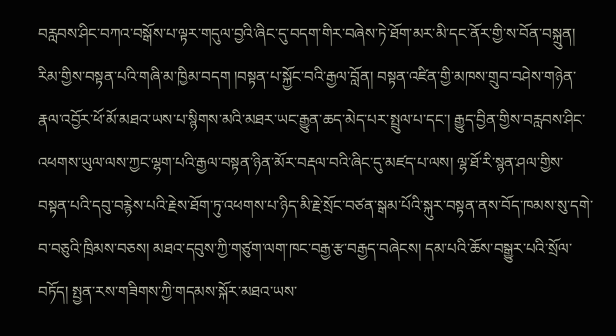བརླབས་ཤིང་བཀའ་བསྒོས་པ་ལྟར་གདུལ་བྱའི་ཞིང་དུ་བདག་གིར་བཞེས་ཏེ་ཐོག་མར་མི་དང་ནོར་གྱི་ས་བོན་བསྐྲུན། རིམ་གྱིས་བསྟན་པའི་གཞི་མ་ཁྱིམ་བདག །བསྟན་པ་སྐྱོང་བའི་རྒྱལ་བློན། བསྟན་འཛིན་གྱི་མཁས་གྲུབ་བཤེས་གཉེན་རྣལ་འབྱོར་ཕོ་མོ་མཐའ་ཡས་པ་སྙིགས་མའི་མཐར་ཡང་རྒྱུན་ཆད་མེད་པར་སྤྲུལ་པ་དང་། རྒྱུད་བྱིན་གྱིས་བརླབས་ཤིང་འཕགས་ཡུལ་ལས་ཀྱང་ལྷག་པའི་རྒྱལ་བསྟན་ཉིན་མོར་བརྡལ་བའི་ཞིང་དུ་མཛད་པ་ལས། ལྷ་ཐོ་རི་སྙན་ཤལ་གྱིས་བསྟན་པའི་དབུ་བརྙེས་པའི་རྗེས་ཐོག་ཏུ་འཕགས་པ་ཉིད་མི་རྗེ་སྲོང་བཙན་སྒམ་པོའི་སྐུར་བསྟན་ནས་བོད་ཁམས་སུ་དགེ་བ་བཅུའི་ཁྲིམས་བཅས། མཐའ་དབུས་ཀྱི་གཙུག་ལག་ཁང་བརྒྱ་རྩ་བརྒྱད་བཞེངས། དམ་པའི་ཆོས་བསྒྱུར་པའི་སྲོལ་བཏོད། སྤྱན་རས་གཟིགས་ཀྱི་གདམས་སྐོར་མཐའ་ཡས་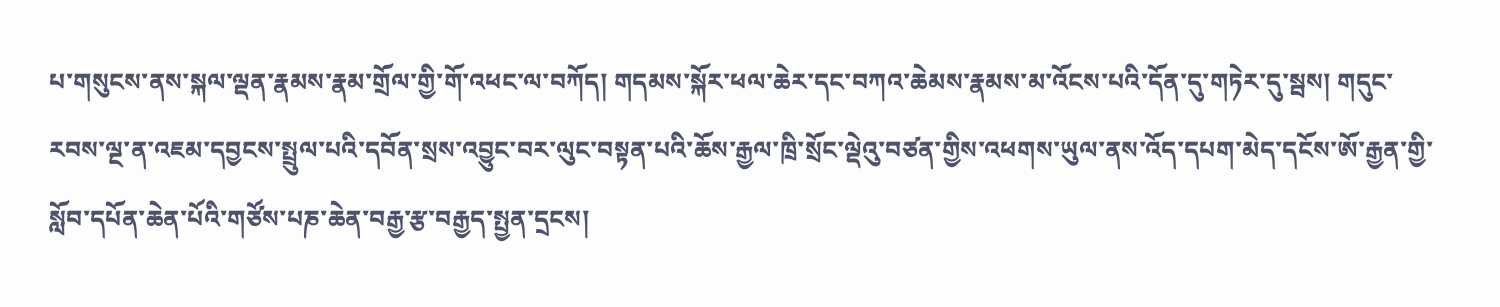པ་གསུངས་ནས་སྐལ་ལྡན་རྣམས་རྣམ་གྲོལ་གྱི་གོ་འཕང་ལ་བཀོད། གདམས་སྐོར་ཕལ་ཆེར་དང་བཀའ་ཆེམས་རྣམས་མ་འོངས་པའི་དོན་དུ་གཏེར་དུ་སྦས། གདུང་རབས་ལྔ་ན་འཇམ་དབྱངས་སྤྲུལ་པའི་དབོན་སྲས་འབྱུང་བར་ལུང་བསྟན་པའི་ཆོས་རྒྱལ་ཁྲི་སྲོང་ལྡེའུ་བཙན་གྱིས་འཕགས་ཡུལ་ནས་འོད་དཔག་མེད་དངོས་ཨོ་རྒྱན་གྱི་སློབ་དཔོན་ཆེན་པོའི་གཙོས་པཎ་ཆེན་བརྒྱ་རྩ་བརྒྱད་སྤྱན་དྲངས།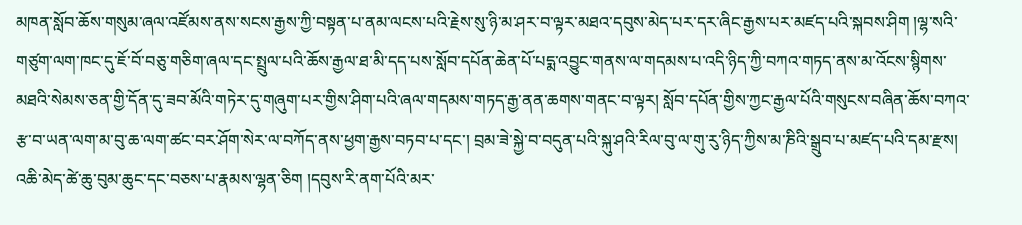མཁན་སློབ་ཆོས་གསུམ་ཞལ་འཛོམས་ནས་སངས་རྒྱས་ཀྱི་བསྟན་པ་ནམ་ལངས་པའི་རྗེས་སུ་ཉི་མ་ཤར་བ་ལྟར་མཐའ་དབུས་མེད་པར་དར་ཞིང་རྒྱས་པར་མཛད་པའི་སྐབས་ཤིག །ལྷ་སའི་གཙུག་ལག་ཁང་དུ་ཇོ་བོ་བཅུ་གཅིག་ཞལ་དང་སྤྲུལ་པའི་ཆོས་རྒྱལ་ཐ་མི་དད་པས་སློབ་དཔོན་ཆེན་པོ་པདྨ་འབྱུང་གནས་ལ་གདམས་པ་འདི་ཉིད་ཀྱི་བཀའ་གཏད་ནས་མ་འོངས་སྙིགས་མཐའི་སེམས་ཅན་གྱི་དོན་དུ་ཟབ་མོའི་གཏེར་དུ་གཞུག་པར་གྱིས་ཤིག་པའི་ཞལ་གདམས་གཏད་རྒྱ་ནན་ཆགས་གནང་བ་ལྟར། སློབ་དཔོན་གྱིས་ཀྱང་རྒྱལ་པོའི་གསུངས་བཞིན་ཆོས་བཀའ་རྩ་བ་ཡན་ལག་མ་བུ་ཆ་ལག་ཚང་བར་ཤོག་སེར་ལ་བཀོད་ནས་ཕྱག་རྒྱས་བཏབ་པ་དང་། བྲམ་ཟེ་སྐྱེ་བ་བདུན་པའི་སྐུ་ཤའི་རིལ་བུ་ལ་གུ་རུ་ཉིད་ཀྱིས་མ་ཎིའི་སྒྲུབ་པ་མཛད་པའི་དམ་རྫས། འཆི་མེད་ཚེ་ཆུ་བུམ་ཆུང་དང་བཅས་པ་རྣམས་ལྷན་ཅིག །དབུས་རི་ནག་པོའི་མར་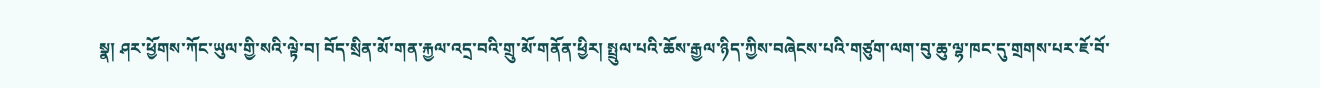སྣ། ཤར་ཕྱོགས་ཀོང་ཡུལ་གྱི་སའི་ལྟེ་བ། བོད་སྲིན་མོ་གན་རྐྱལ་འདྲ་བའི་གྲུ་མོ་གནོན་ཕྱིར། སྤྲུལ་པའི་ཆོས་རྒྱལ་ཉིད་ཀྱིས་བཞེངས་པའི་གཙུག་ལག་བུ་ཆུ་ལྷ་ཁང་དུ་གྲགས་པར་ཇོ་བོ་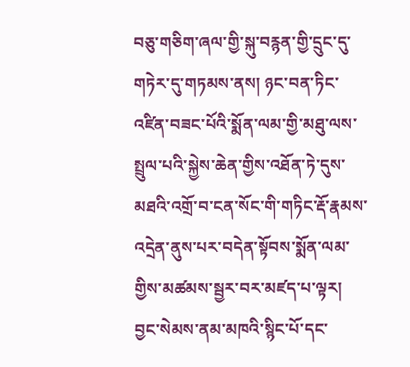བཅུ་གཅིག་ཞལ་གྱི་སྐུ་བརྙན་གྱི་དྲུང་དུ་གཏེར་དུ་གཏམས་ནས། ཉང་བན་ཏིང་འཛིན་བཟང་པོའི་སྨོན་ལམ་གྱི་མཐུ་ལས་སྤྲུལ་པའི་སྐྱེས་ཆེན་གྱིས་འཐོན་ཏེ་དུས་མཐའི་འགྲོ་བ་ངན་སོང་གི་གཏིང་རྡོ་རྣམས་འདྲེན་ནུས་པར་བདེན་སྟོབས་སྨོན་ལམ་གྱིས་མཚམས་སྦྱར་བར་མཛད་པ་ལྟར། བྱང་སེམས་ནམ་མཁའི་སྙིང་པོ་དང་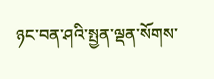ཉང་བན་ཤའི་སྤྱན་ལྡན་སོགས་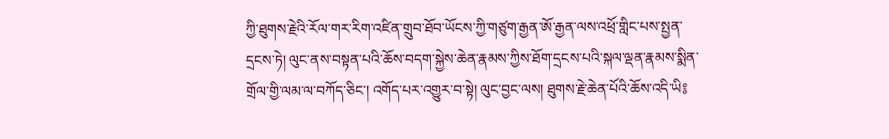ཀྱི་ཐུགས་རྗེའི་རོལ་གར་རིག་འཛིན་གྲུབ་ཐོབ་ཡོངས་ཀྱི་གཙུག་རྒྱན་ཨོ་རྒྱན་ལས་འཕྲོ་གླིང་པས་སྤྱན་དྲངས་ཏེ། ལུང་ནས་བསྟན་པའི་ཆོས་བདག་སྐྱེས་ཆེན་རྣམས་ཀྱིས་ཐོག་དྲངས་པའི་སྐལ་ལྡན་རྣམས་སྨིན་གྲོལ་གྱི་ལམ་ལ་བཀོད་ཅིང་། འགོད་པར་འགྱུར་བ་སྟེ། ལུང་བྱང་ལས། ཐུགས་རྗེ་ཆེན་པོའི་ཆོས་འདི་ཡི༔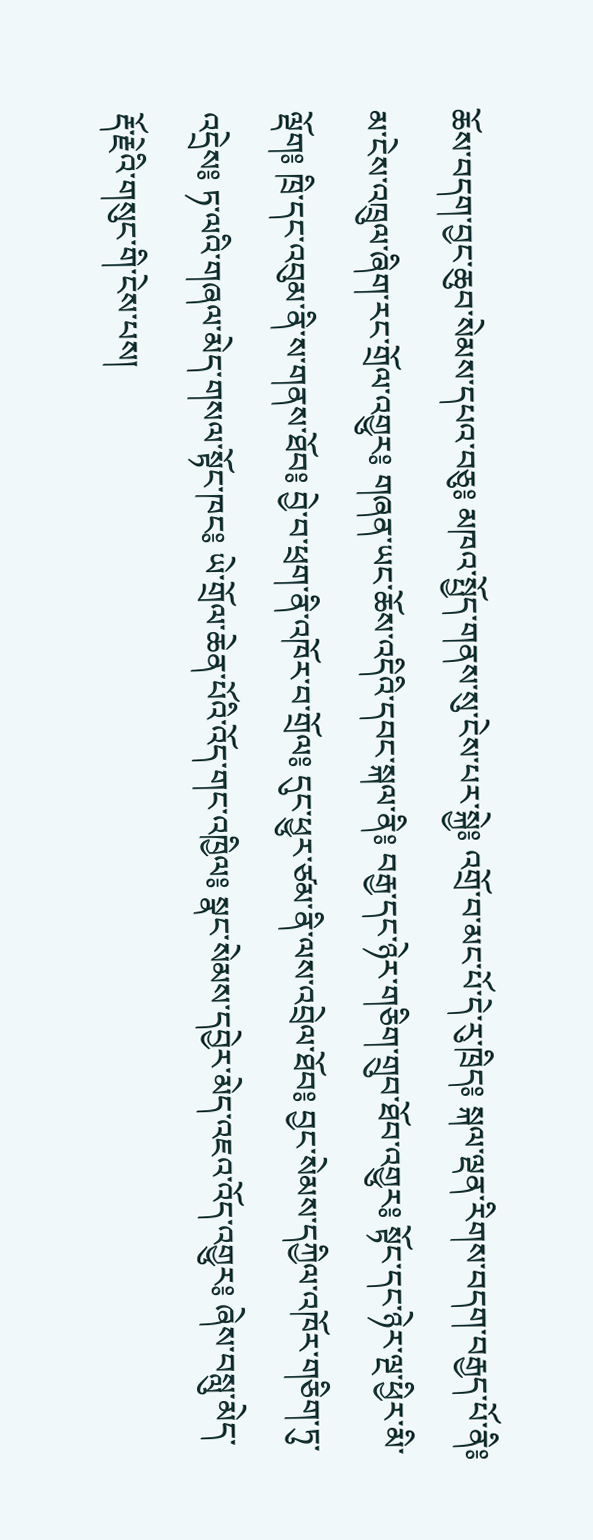ཆོས་བདག་བྱང་ཆུབ་སེམས་དཔའ་བཅུ༔ མཁའ་སྤྱོད་གནས་སུ་ངེས་པར་སྐྱེ༔ འགྲོ་བ་མང་པོ་དེ་རུ་ཁྲིད༔ སྐལ་ལྡན་རིགས་བདག་བརྒྱད་པོ་ནི༔ མ་ངེས་འཁྲུལ་ཞིག་རང་གྲོལ་འགྱུར༔ གཞན་ཡང་ཆོས་འདིའི་དབང་སྐལ་ནི༔ བརྒྱ་དང་ཉེར་གཅིག་གྲུབ་ཐོབ་འགྱུར༔ སྟོང་དང་ཉེར་ལྔ་ཕྱིར་མི་ལྡོག༔ ཁྲི་དང་འབུམ་ནི་ས་གནས་ཐོབ༔ བྱེ་བ་ཕྲག་ནི་འཁོར་བ་གྲོལ༔ དུང་ཕྱུར་ཙམ་ནི་ལས་འབྲེལ་ཐོབ༔ བྱང་སེམས་དཀྱིལ་འཁོར་གཅིག་ཏུ་འདྲེས༔ ཏ་ལའི་གཞལ་མེད་གསལ་སྟོང་ཁང༔ ཡེ་གྲོལ་ཆེན་པོའི་འོད་གང་འཁྱིལ༔ སྣང་སེམས་དབྱེར་མེད་འཇའ་འོད་འགྱུར༔ ཞེས་བསླུ་མེད་རྡོ་རྗེའི་གསུང་གི་ངེས་པས།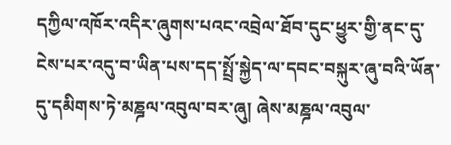དཀྱིལ་འཁོར་འདིར་ཞུགས་པའང་འབྲེལ་ཐོབ་དུང་ཕྱུར་གྱི་ནང་དུ་ངེས་པར་འདུ་བ་ཡིན་པས་དད་སྤྲོ་སྐྱེད་ལ་དབང་བསྐུར་ཞུ་བའི་ཡོན་དུ་དམིགས་ཏེ་མཎྜལ་འབུལ་བར་ཞུ། ཞེས་མཎྜལ་འབུལ་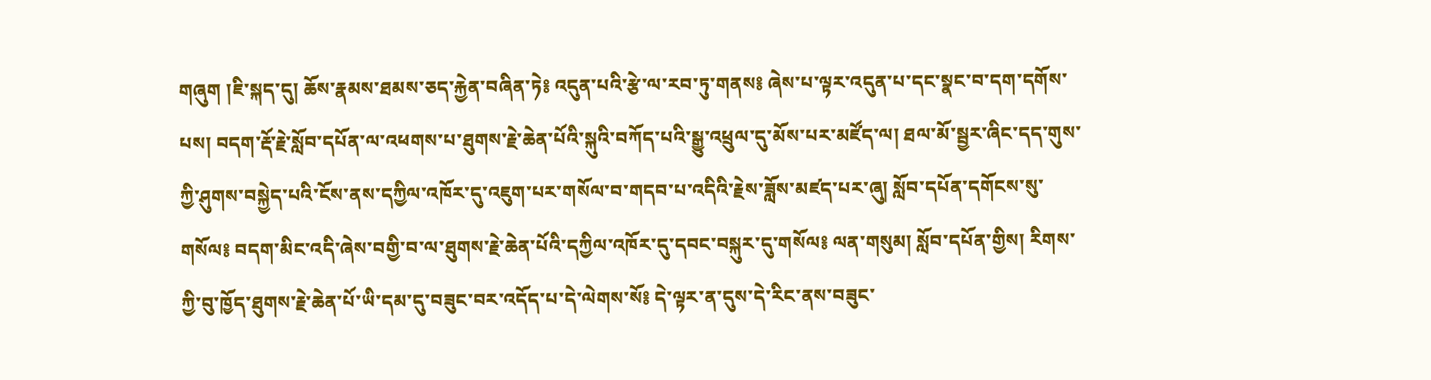གཞུག །ཇི་སྐད་དུ། ཆོས་རྣམས་ཐམས་ཅད་རྐྱེན་བཞིན་ཏེ༔ འདུན་པའི་རྩེ་ལ་རབ་ཏུ་གནས༔ ཞེས་པ་ལྟར་འདུན་པ་དང་སྣང་བ་དག་དགོས་པས། བདག་རྡོ་རྗེ་སློབ་དཔོན་ལ་འཕགས་པ་ཐུགས་རྗེ་ཆེན་པོའི་སྐུའི་བཀོད་པའི་སྒྱུ་འཕྲུལ་དུ་མོས་པར་མཛོད་ལ། ཐལ་མོ་སྦྱར་ཞིང་དད་གུས་ཀྱི་ཤུགས་བསྐྱེད་པའི་ངོས་ནས་དཀྱིལ་འཁོར་དུ་འཇུག་པར་གསོལ་བ་གདབ་པ་འདིའི་རྗེས་ཟློས་མཛད་པར་ཞུ། སློབ་དཔོན་དགོངས་སུ་གསོལ༔ བདག་མིང་འདི་ཞེས་བགྱི་བ་ལ་ཐུགས་རྗེ་ཆེན་པོའི་དཀྱིལ་འཁོར་དུ་དབང་བསྐུར་དུ་གསོལ༔ ལན་གསུམ། སློབ་དཔོན་གྱིས། རིགས་ཀྱི་བུ་ཁྱོད་ཐུགས་རྗེ་ཆེན་པོ་ཡི་དམ་དུ་བཟུང་བར་འདོད་པ་དེ་ལེགས་སོ༔ དེ་ལྟར་ན་དུས་དེ་རིང་ནས་བཟུང་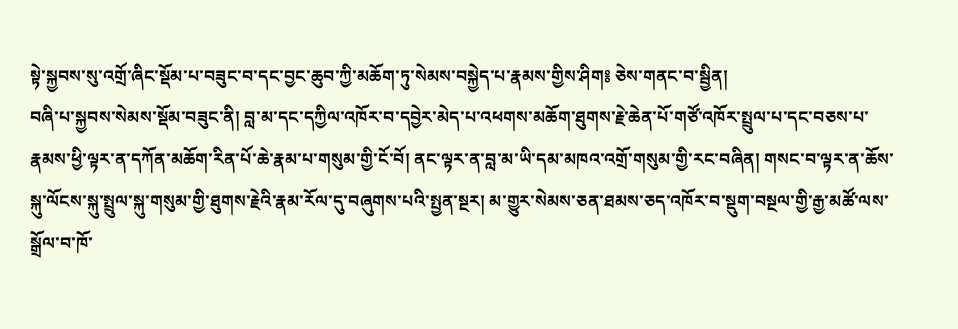སྟེ་སྐྱབས་སུ་འགྲོ་ཞིང་སྡོམ་པ་བཟུང་བ་དང་བྱང་ཆུབ་ཀྱི་མཆོག་ཏུ་སེམས་བསྐྱེད་པ་རྣམས་གྱིས་ཤིག༔ ཅེས་གནང་བ་སྦྱིན།
བཞི་པ་སྐྱབས་སེམས་སྡོམ་བཟུང་ནི། བླ་མ་དང་དཀྱིལ་འཁོར་བ་དབྱེར་མེད་པ་འཕགས་མཆོག་ཐུགས་རྗེ་ཆེན་པོ་གཙོ་འཁོར་སྤྲུལ་པ་དང་བཅས་པ་རྣམས་ཕྱི་ལྟར་ན་དཀོན་མཆོག་རིན་པོ་ཆེ་རྣམ་པ་གསུམ་གྱི་ངོ་བོ། ནང་ལྟར་ན་བླ་མ་ཡི་དམ་མཁའ་འགྲོ་གསུམ་གྱི་རང་བཞིན། གསང་བ་ལྟར་ན་ཆོས་སྐུ་ལོངས་སྐུ་སྤྲུལ་སྐུ་གསུམ་གྱི་ཐུགས་རྗེའི་རྣམ་རོལ་དུ་བཞུགས་པའི་སྤྱན་སྔར། མ་གྱུར་སེམས་ཅན་ཐམས་ཅད་འཁོར་བ་སྡུག་བསྔལ་གྱི་རྒྱ་མཚོ་ལས་སྒྲོལ་བ་ཁོ་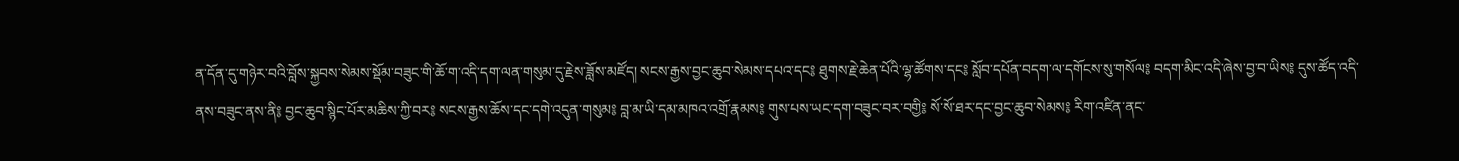ན་དོན་དུ་གཉེར་བའི་བློས་སྐྱབས་སེམས་སྡོམ་བཟུང་གི་ཆོ་ག་འདི་དག་ལན་གསུམ་དུ་རྗེས་ཟློས་མཛོད། སངས་རྒྱས་བྱང་ཆུབ་སེམས་དཔའ་དང༔ ཐུགས་རྗེ་ཆེན་པོའི་ལྷ་ཚོགས་དང༔ སློབ་དཔོན་བདག་ལ་དགོངས་སུ་གསོལ༔ བདག་མིང་འདི་ཞེས་བྱ་བ་ཡིས༔ དུས་ཚོད་འདི་ནས་བཟུང་ནས་ནི༔ བྱང་ཆུབ་སྙིང་པོར་མཆིས་ཀྱི་བར༔ སངས་རྒྱས་ཆོས་དང་དགེ་འདུན་གསུམ༔ བླ་མ་ཡི་དམ་མཁའ་འགྲོ་རྣམས༔ གུས་པས་ཡང་དག་བཟུང་བར་བགྱི༔ སོ་སོ་ཐར་དང་བྱང་ཆུབ་སེམས༔ རིག་འཛིན་ནང་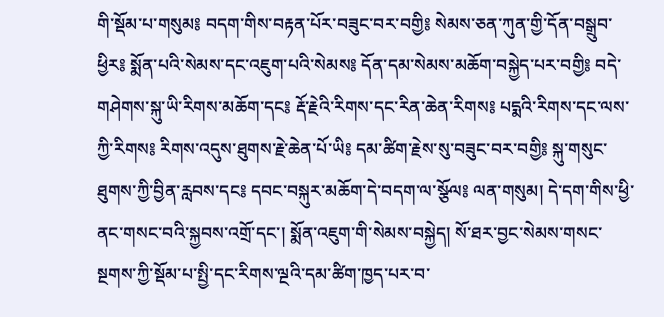གི་སྡོམ་པ་གསུམ༔ བདག་གིས་བརྟན་པོར་བཟུང་བར་བགྱི༔ སེམས་ཅན་ཀུན་གྱི་དོན་བསྒྲུབ་ཕྱིར༔ སྨོན་པའི་སེམས་དང་འཇུག་པའི་སེམས༔ དོན་དམ་སེམས་མཆོག་བསྐྱེད་པར་བགྱི༔ བདེ་གཤེགས་སྐུ་ཡི་རིགས་མཆོག་དང༔ རྡོ་རྗེའི་རིགས་དང་རིན་ཆེན་རིགས༔ པདྨའི་རིགས་དང་ལས་ཀྱི་རིགས༔ རིགས་འདུས་ཐུགས་རྗེ་ཆེན་པོ་ཡི༔ དམ་ཚིག་རྗེས་སུ་བཟུང་བར་བགྱི༔ སྐུ་གསུང་ཐུགས་ཀྱི་བྱིན་རླབས་དང༔ དབང་བསྐུར་མཆོག་དེ་བདག་ལ་སྩོལ༔ ལན་གསུམ། དེ་དག་གིས་ཕྱི་ནང་གསང་བའི་སྐྱབས་འགྲོ་དང་། སྨོན་འཇུག་གི་སེམས་བསྐྱེད། སོ་ཐར་བྱང་སེམས་གསང་སྔགས་ཀྱི་སྡོམ་པ་སྤྱི་དང་རིགས་ལྔའི་དམ་ཚིག་ཁྱད་པར་བ་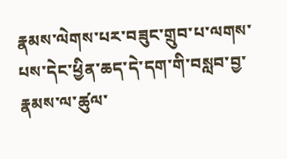རྣམས་ལེགས་པར་བཟུང་གྲུབ་པ་ལགས་པས་དེང་ཕྱིན་ཆད་དེ་དག་གི་བསླབ་བྱ་རྣམས་ལ་ཚུལ་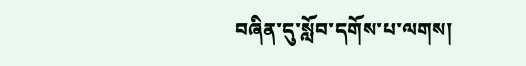བཞིན་དུ་སློབ་དགོས་པ་ལགས།